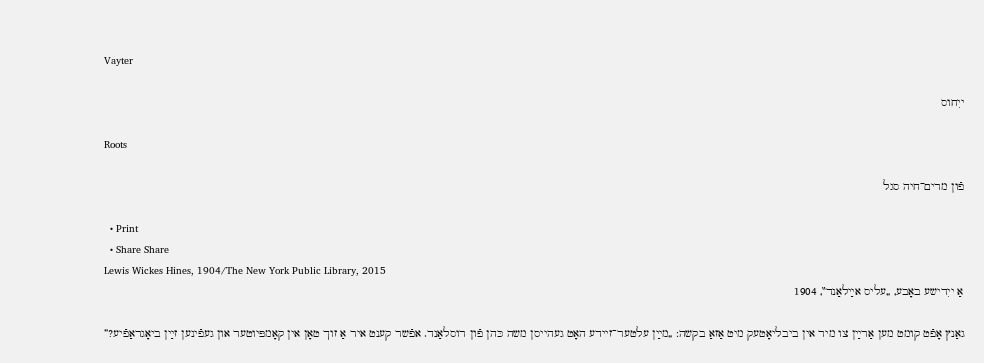Vayter

ייִחוס

Roots

פֿון מרים־חיה סגל

  • Print
  • Share Share
Lewis Wickes Hines, 1904/The New York Public Library, 2015
אַ ייִדישע באָבע, „עליס אײַלאַנד‟, 1904

גאַנץ אָפֿט קומט מען אַרײַן צו מיר אין ביבליאָטעק מיט אַזאַ בקשה: „מײַן עלטער־זיידע האָט געהייסן משה כּהן פֿון רוסלאַנד. אפֿשר קענט איר אַ זוך טאָן אין קאָמפּיוטער און געפֿינען זײַן ביאָגראַפֿיע?”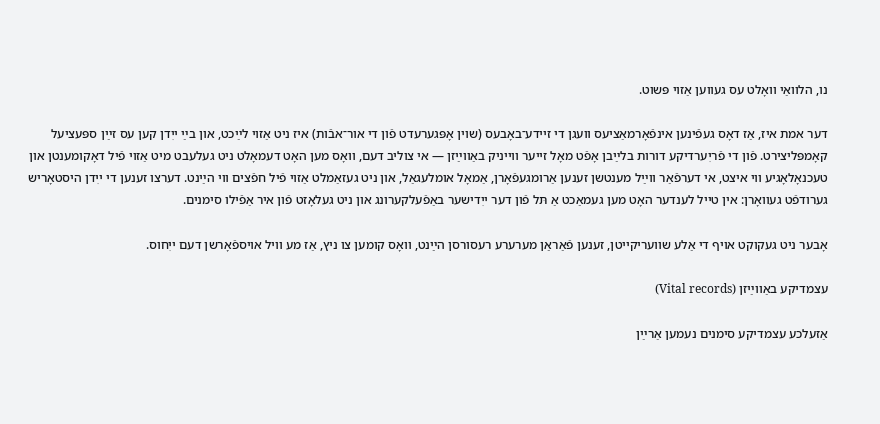נו, הלוואַי וואָלט עס געווען אַזוי פּשוט.

דער אמת איז, אַז דאָס געפֿינען אינפֿאָרמאַציעס וועגן די זיידע־באָבעס (שוין אָפּגערעדט פֿון די אור־אבֿות) איז ניט אַזוי לײַכט, און בײַ ייִדן קען עס זײַן ספּעציעל קאָמפּליצירט. פֿון די פֿריִערדיקע דורות בלײַבן אָפֿט מאָל זייער ווייניק באַווײַזן — אי צוליב דעם, וואָס מען האָט דעמאָלט ניט געלעבט מיט אַזוי פֿיל דאָקומענטן און טעכנאָלאָגיע ווי איצט, אי דערפֿאַר ווײַל מענטשן זענען אַרומגעפֿאָרן, אַמאָל אומלעגאַל, און ניט געזאַמלט אַזוי פֿיל חפֿצים ווי הײַנט. דערצו זענען די ייִדן היסטאָריש גערודפֿט געוואָרן: אין טייל לענדער האָט מען געמאַכט אַ תּל פֿון דער ייִדישער באַפֿעלקערונג און ניט געלאָזט פֿון איר אַפֿילו סימנים.

אָבער ניט געקוקט אויף די אַלע שוועריקייטן, זענען פֿאַראַן מערערע רעסורסן הײַנט, וואָס קומען צו ניץ, אַז מע וויל אויספֿאָרשן דעם ייִחוס.

עצמדיקע באַווײַזן (Vital records)

אַזעלכע עצמדיקע סימנים נעמען אַרײַן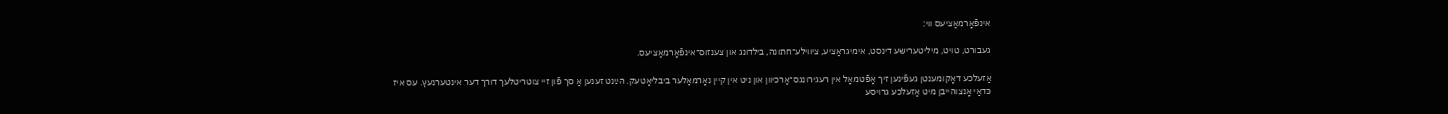אינפֿאָרמאַציעס ווי:

געבורט, טויט, מיליטערישע דינסט, אימיגראַציע, ציווילע־חתונה, בילדונג און צענזוס־אינפֿאָרמאַציעס.

אַזעלכע דאָקומענטן געפֿינען זיך אָפֿטמאָל אין רעגירונגס־אַרכיוון און ניט אין קיין נאָרמאַלער ביבליאָטעק. הײַנט זענען אַ סך פֿון זיי צוטריטלעך דורך דער אינטערנעץ. עס איז כּדאַי אָנצוהייבן מיט אַזעלכע גרויסע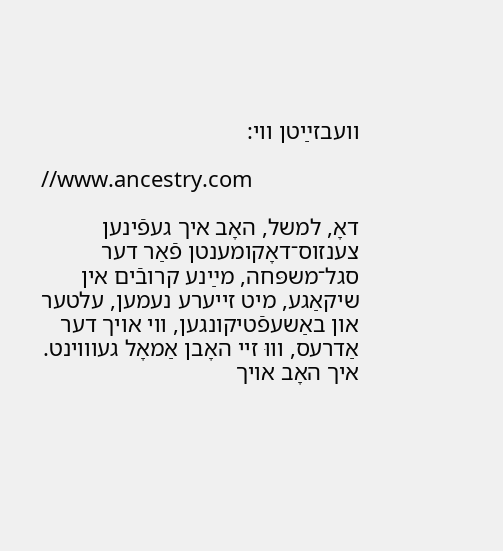וועבזײַטן ווי:

//www.ancestry.com

דאָ, למשל, האָב איך געפֿינען צענזוס־דאָקומענטן פֿאַר דער סגל־משפּחה, מײַנע קרובֿים אין שיקאַגע, מיט זייערע נעמען, עלטער און באַשעפֿטיקונגען, ווי אויך דער אַדרעס, וווּ זיי האָבן אַמאָל געוווינט. איך האָב אויך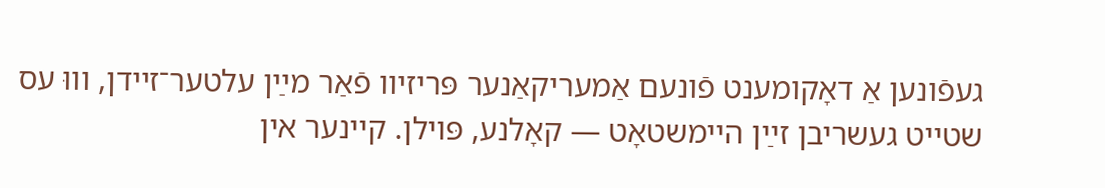געפֿונען אַ דאָקומענט פֿונעם אַמעריקאַנער פּריזיוו פֿאַר מײַן עלטער־זיידן, וווּ עס שטייט געשריבן זײַן היימשטאָט — קאָלנע, פּוילן. קיינער אין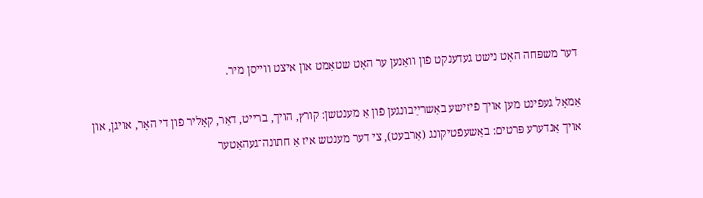דער משפּחה האָט נישט געדענקט פֿון וואַנען ער האָט שטאַמט און איצט ווייסן מיר.

אַמאָל געפֿינט מען אויך פֿיזישע באַשרײַבונגען פֿון אַ מענטשן: קורץ, הויך, ברייט, דאַר, קאָליר פֿון די האָר, אויגן, און אויך אַנדערע פּרטים: באַשעפֿטיקונג (אַרבעט), צי דער מענטש איז אַ חתונה־געהאַטער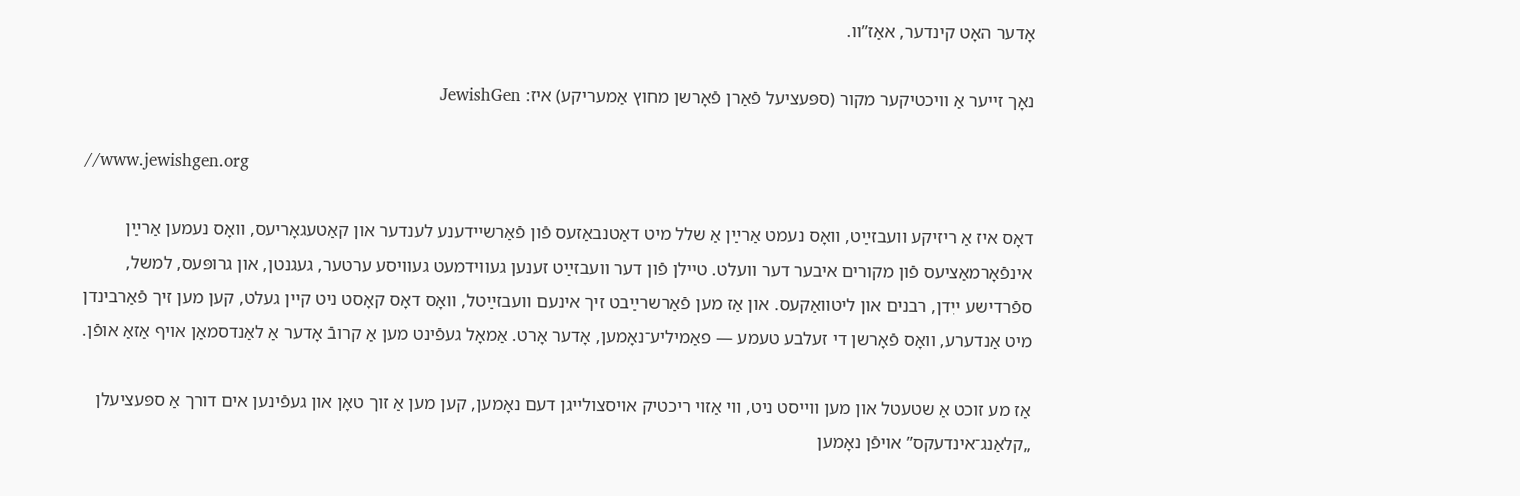אָדער האָט קינדער, אאַז”וו.

נאָך זייער אַ וויכטיקער מקור (ספּעציעל פֿאַרן פֿאָרשן מחוץ אַמעריקע) איז: JewishGen

//www.jewishgen.org

דאָס איז אַ ריזיקע וועבזײַט, וואָס נעמט אַרײַן אַ שלל מיט דאַטנבאַזעס פֿון פֿאַרשיידענע לענדער און קאַטעגאָריעס, וואָס נעמען אַרײַן אינפֿאָרמאַציעס פֿון מקורים איבער דער וועלט. טיילן פֿון דער וועבזײַט זענען געווידמעט געוויסע ערטער, געגנטן, און גרופּעס, למשל, ספֿרדישע ייִדן, רבנים און ליטוואַקעס. און אַז מען פֿאַרשרײַבט זיך אינעם וועבזײַטל, וואָס דאָס קאָסט ניט קיין געלט, קען מען זיך פֿאַרבינדן מיט אַנדערע, וואָס פֿאָרשן די זעלבע טעמע — פאַמיליע־נאָמען, אָדער אָרט. אַמאָל געפֿינט מען אַ קרובֿ אָדער אַ לאַנדסמאַן אויף אַזאַ אופֿן.

אַז מע זוכט אַ שטעטל און מען ווייסט ניט, ווי אַזוי ריכטיק אויסצולייגן דעם נאָמען, קען מען אַ זוך טאָן און געפֿינען אים דורך אַ ספּעציעלן „קלאַנג־אינדעקס” אויפֿן נאָמען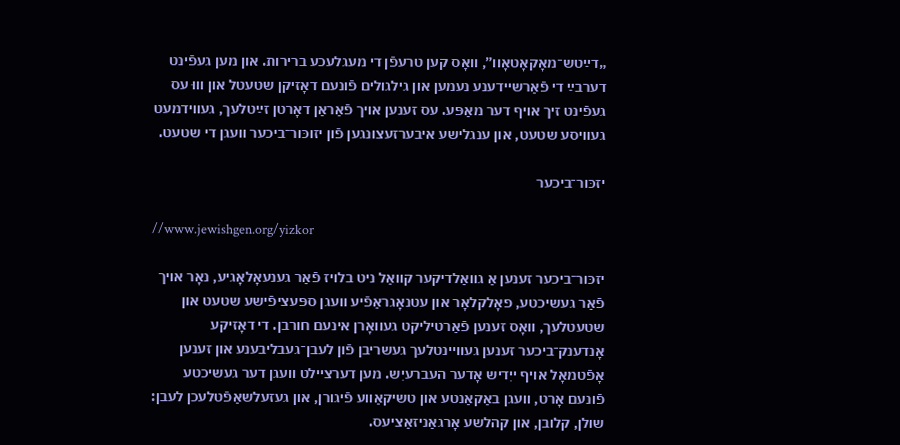„דײַטש־מאָקאָטאָוו”, וואָס קען טרעפֿן די מעגלעכע ברירות. און מען געפֿינט דערבײַ די פֿאַרשיידענע נעמען און גילגולים פֿונעם דאָזיקן שטעטל און וווּ עס געפֿינט זיך אויף דער מאַפּע. עס זענען אויך פֿאַראַן דאָרטן זײַטלעך, געווידמעט געוויסע שטעט, און ענגלישע איבערזעצונגען פֿון יזוכּור־ביכער וועגן די שטעט.

יזכּור־ביכער

//www.jewishgen.org/yizkor

יזכּור־ביכער זענען אַ גוואַלדיקער קוואַל ניט בלויז פֿאַר גענעאָלאָגיע, נאָר אויך פֿאַר געשיכטע, פאָלקלאָר און עטנאָגראַפֿיע וועגן ספּעציפֿישע שטעט און שטעטלעך, וואָס זענען פֿאַרטיליקט געוואָרן אינעם חורבן. די דאָזיקע אָנדענק־ביכער זענען געוויינטלעך געשריבן פֿון לעבן־געבליבענע און זענען אָפֿטמאָל אויף ייִדיש אָדער העברעיִש. מען דערציילט וועגן דער געשיכטע פֿונעם אָרט, וועגן באַקאַנטע און טשיקאַווע פֿיגורן, און געזעלשאַפֿטלעכן לעבן: שולן, קלובן, און קהלשע אָרגאַניזאַציעס.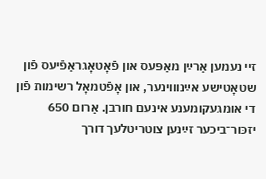זיי נעמען אַרײַן מאַפּעס און פֿאָטאָגראַפֿיעס פֿון שטאָטישע אײַנוווינער, און אָפֿטמאָל רשימות פֿון די אומגעקומענע אינעם חורבן. אַרום 650 יזכּור־ביכער זײַנען צוטריטלעך דורך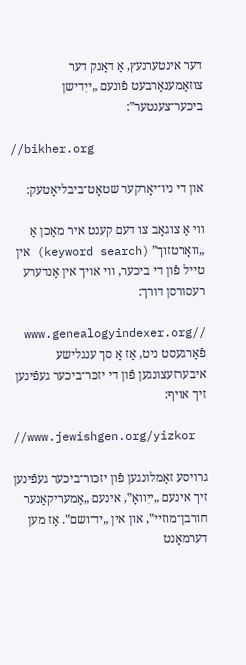דער אינטערנעץ, אַ דאַנק דער צוזאַמענאַרבעט פֿונעם „ייִדישן ביכער־צענטער‟:

//bikher.org

און די ניו־יאָרקער שטאָט־ביבליאָטעק:

ווי אַ צוגאָב צו דעם קענט איר מאַכן אַ „וואָרטזוך” (keyword search) אין טייל פֿון די ביכער, ווי אויך אין אַנדערע רעסורסן דורך:

//www.genealogyindexer.org פֿאַרגעסט ניט, אַז אַ סך ענגלישע איבערזעצונגען פֿון די יזכּר־ביכער געפֿינען זיך אויף:

//www.jewishgen.org/yizkor

גרויסע זאַמלונגען פֿון יזכּור־ביכער געפֿינען זיך אינעם „ייִוואָ‟, אינעם „אַמעריקאַנער חורבן־מוזיי‟, און אין „יד־ושם‟. אַז מען דערמאָנט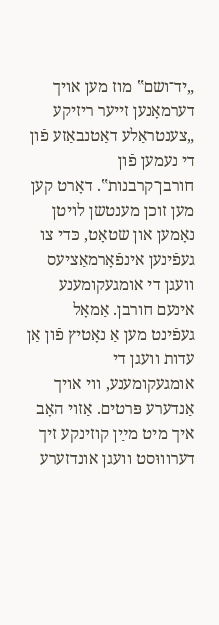„יד־ושם‟ מוז מען אויך דערמאָנען זייער ריזיקע „צענטראַלע דאַטנבאַזע פֿון די נעמען פֿון חורבן־קרבנות‟. דאָרט קען מען זוכן מענטשן לויטן נאָמען און שטאָט, כּדי צו געפֿינען אינפֿאָרמאַציעס וועגן די אומגעקומענע אינעם חורבן. אַמאָל געפֿינט מען אַ נאָטיץ פֿון אַן עדות וועגן די אומגעקומענע, ווי אויך אַנדערע פּרטים. אַזוי האָב איך מיט מײַן קוזינקע זיך דערוווּסט וועגן אונדזערע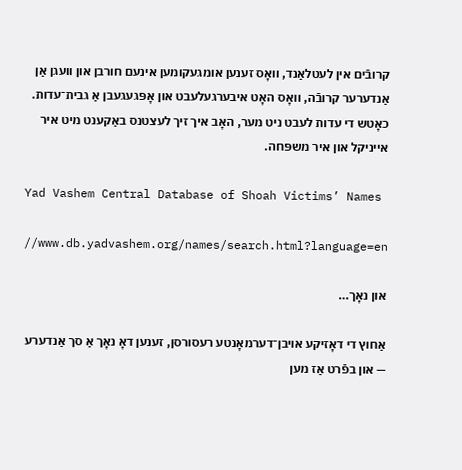קרובֿים אין לעטלאַנד, וואָס זענען אומגעקומען אינעם חורבן און וועגן אַן אַנדערער קרובֿה, וואָס האָט איבערגעלעבט און אָפּגעגעבן אַ גבית־עדות. כאָטש די עדות לעבט ניט מער, האָב איך זיך לעצטנס באַקענט מיט איר אייניקל און איר משפּחה.

Yad Vashem Central Database of Shoah Victims’ Names

//www.db.yadvashem.org/names/search.html?language=en

און נאָך…

אַחוץ די דאָזיקע אויבן־דערמאָנטע רעסורסן, זענען דאָ נאָך אַ סך אַנדערע — און בפֿרט אַז מען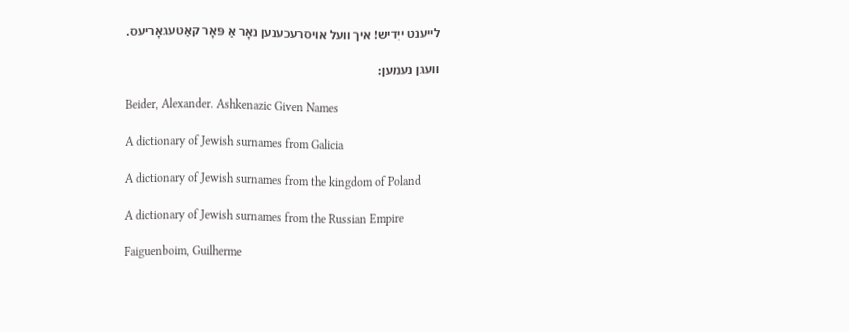לייענט ייִדיש! איך וועל אויסרעכענען נאָר אַ פּאָר קאַטעגאָריעס.

וועגן נעמען:

Beider, Alexander. Ashkenazic Given Names

A dictionary of Jewish surnames from Galicia

A dictionary of Jewish surnames from the kingdom of Poland

A dictionary of Jewish surnames from the Russian Empire

Faiguenboim, Guilherme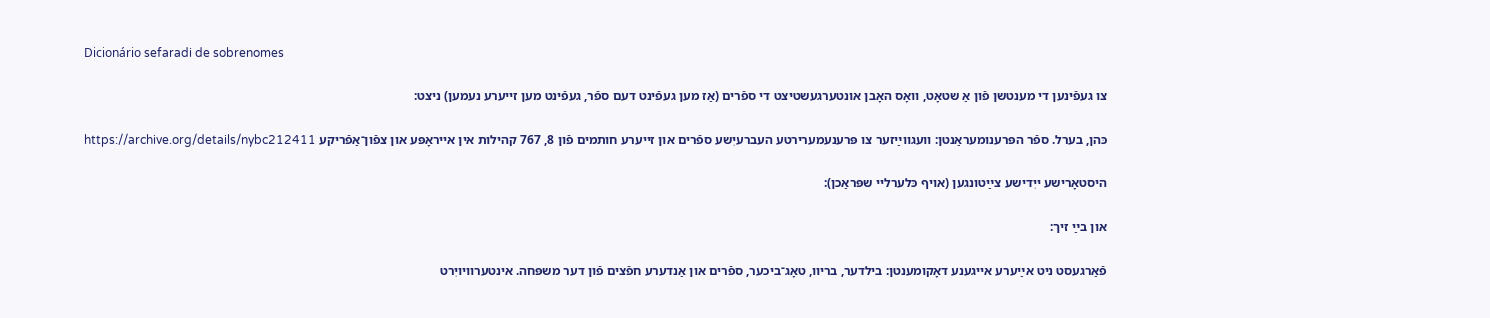Dicionário sefaradi de sobrenomes

צו געפֿינען די מענטשן פֿון אַ שטאָט, וואָס האָבן אונטערגעשטיצט די ספֿרים (אַז מען געפֿינט דעם ספֿר, געפֿינט מען זייערע נעמען) ניצט:

כּהן, בערל. ספֿר הפּרענומעראַנטן: וועגווײַזער צו פּרענעמערירטע העברעיִשע ספֿרים און זייערע חותמים פֿון 8, 767 קהילות אין אייראָפּע און צפֿון־אַפֿריקע https://archive.org/details/nybc212411

היסטאָרישע ייִדישע צײַטונגען (אויף כּלערליי שפּראַכן):

און בײַ זיך:

פֿאַרגעסט ניט אײַערע אייגענע דאָקומענטן: בילדער, בריוו, טאָג־ביכער, ספֿרים און אַנדערע חפֿצים פֿון דער משפּחה. אינטערוויויִרט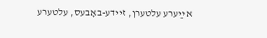אײַערע עלטערן, זיידע-באָבעס, עלטערע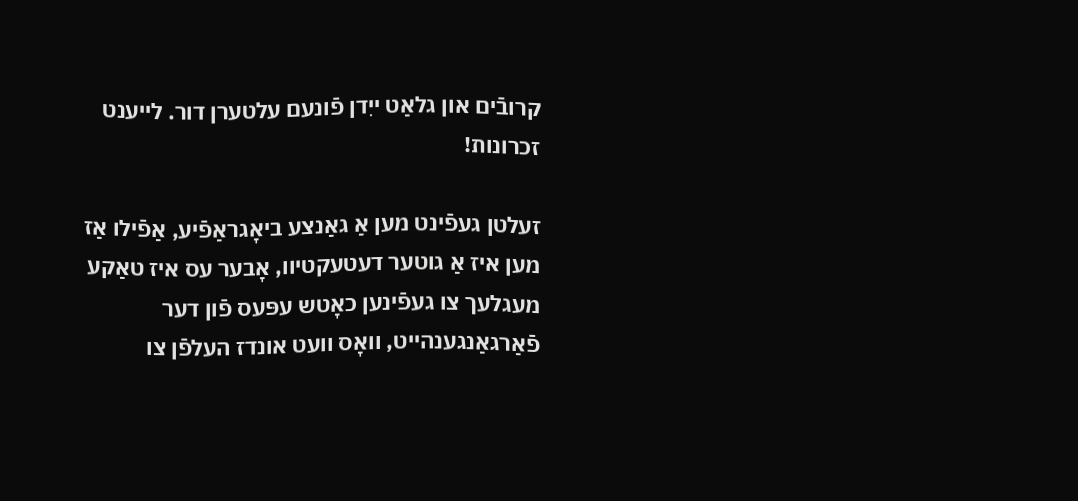קרובֿים און גלאַט ייִדן פֿונעם עלטערן דור. לייענט זכרונות!

זעלטן געפֿינט מען אַ גאַנצע ביאָגראַפֿיע, אַפֿילו אַז מען איז אַ גוטער דעטעקטיוו, אָבער עס איז טאַקע מעגלעך צו געפֿינען כאָטש עפּעס פֿון דער פֿאַרגאַנגענהייט, וואָס וועט אונדז העלפֿן צו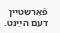פֿאַרשטיין דעם הײַנט.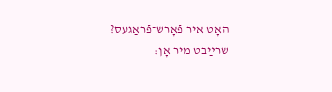האָט איר פֿאָרש־פֿראַגעס? שרײַבט מיר אָן: